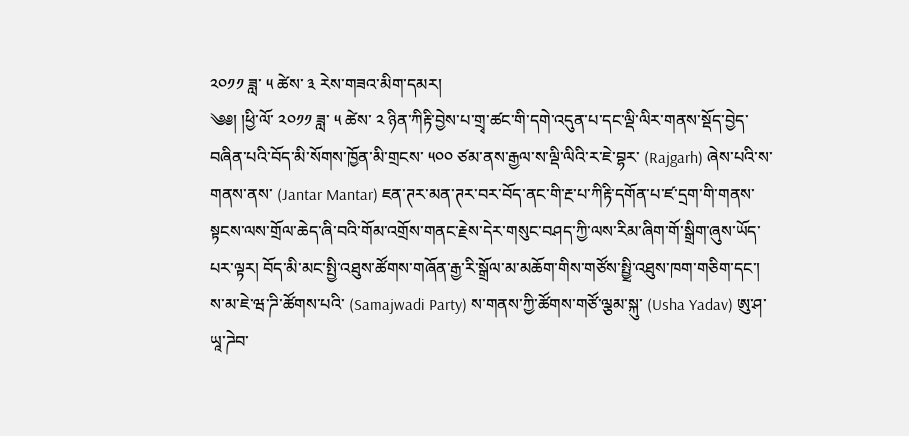༢༠༡༡ ཟླ་ ༥ ཚེས་ ༣ རེས་གཟའ་མིག་དམར།
༄༅། །ཕྱི་ལོ་ ༢༠༡༡ ཟླ་ ༥ ཚེས་ ༢ ཉིན་ཀིརྟི་བྱེས་པ་གྲྭ་ཚང་གི་དགེ་འདུན་པ་དང་ལྡི་ལིར་གནས་སྡོད་བྱེད་བཞིན་པའི་བོད་མི་སོགས་ཁྱོན་མི་གྲངས་ ༥༠༠ ཙམ་ནས་རྒྱལ་ས་ལྡི་ལིའི་ར་ཇེ་བྷར་ (Rajgarh) ཞེས་པའི་ས་གནས་ནས་ (Jantar Mantar) ཇན་ཊར་མན་ཊར་བར་བོད་ནང་གི་རྔ་པ་ཀིརྟི་དགོན་པ་ཛ་དྲག་གི་གནས་སྟངས་ལས་གྲོལ་ཆེད་ཞི་བའི་གོམ་འགྲོས་གནང་རྗེས་དེར་གསུང་བཤད་ཀྱི་ལས་རིམ་ཞིག་གོ་སྒྲིག་ཞུས་ཡོད་པར་ལྟར། བོད་མི་མང་སྤྱི་འཐུས་ཚོགས་གཞོན་རྒྱ་རི་སྒྲོལ་མ་མཆོག་གིས་གཙོས་སྤྱྲི་འཐུས་ཁག་གཅིག་དང་། ས་མ་ཇེ་ཝ་ཌི་ཚོགས་པའི་ (Samajwadi Party) ས་གནས་ཀྱི་ཚོགས་གཙོ་ལྕམ་སྐུ་ (Usha Yadav) ཨུ་ཤ་ཡཱ་ཌེབ་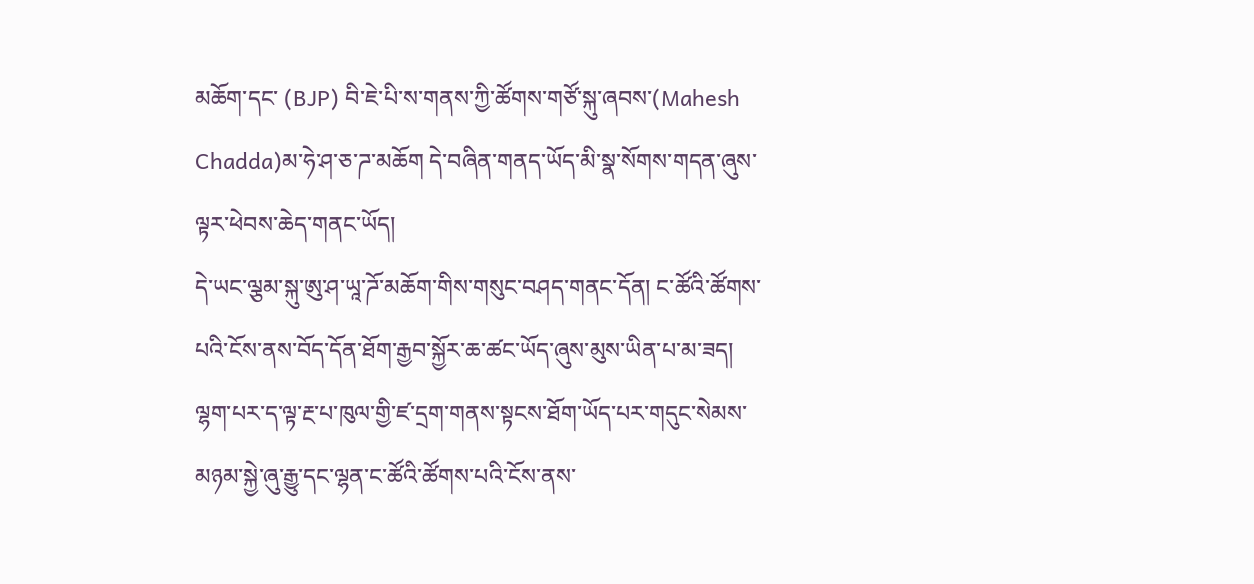མཆོག་དང་ (BJP) བི་ཇེ་པི་ས་གནས་ཀྱི་ཚོགས་གཙོ་སྐུ་ཞབས་(Mahesh Chadda)མ་ཧེ་ཤ་ཅ་ཌ་མཆོག དེ་བཞིན་གནད་ཡོད་མི་སྣ་སོགས་གདན་ཞུས་ལྟར་ཕེབས་ཆེད་གནང་ཡོད།
དེ་ཡང་ལྕམ་སྐུ་ཨུ་ཤ་ཡཱ་ཌོ་མཆོག་གིས་གསུང་བཤད་གནང་དོན། ང་ཚོའི་ཚོགས་པའི་ངོས་ནས་བོད་དོན་ཐོག་རྒྱབ་སྐྱོར་ཆ་ཚང་ཡོད་ཞུས་མུས་ཡིན་པ་མ་ཟད། ལྷག་པར་ད་ལྟ་རྔ་པ་ཁུལ་གྱི་ཛ་དྲག་གནས་སྟངས་ཐོག་ཡོད་པར་གདུང་སེམས་མཉམ་སྐྱེ་ཞུ་རྒྱུ་དང་ལྷན་ང་ཚོའི་ཚོགས་པའི་ངོས་ནས་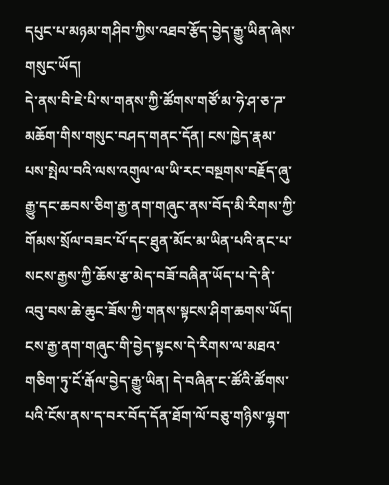དཔུང་པ་མཉམ་གཤིབ་ཀྱིས་འཐབ་རྩོད་བྱེད་རྒྱུ་ཡིན་ཞེས་གསུང་ཡོད།
དེ་ནས་བི་ཇེ་པི་ས་གནས་ཀྱི་ཚོགས་གཙོ་མ་ཧེ་ཤ་ཅ་ཌ་མཆོག་གིས་གསུང་བཤད་གནང་དོན། ངས་ཁྱེད་རྣམ་པས་སྤེལ་བའི་ལས་འགུལ་ལ་ཡི་རང་བསྔགས་བརྗོད་ཞུ་རྒྱུ་དང་ཆབས་ཅིག་རྒྱ་ནག་གཞུང་ནས་བོད་མི་རིགས་ཀྱི་གོམས་སྲོལ་བཟང་པོ་དང་ཐུན་མོང་མ་ཡིན་པའི་ནང་པ་སངས་རྒྱས་ཀྱི་ཆོས་རྩ་མེད་བཟོ་བཞིན་ཡོད་པ་དེ་ནི་འབུ་བས་ཆེ་ཆུང་ཟོས་ཀྱི་གནས་སྟངས་ཤིག་ཆགས་ཡོད། ངས་རྒྱ་ནག་གཞུང་གི་བྱེད་སྟངས་དེ་རིགས་ལ་མཐའ་གཅིག་ཏུ་ངོ་རྒོལ་བྱེད་རྒྱུ་ཡིན། དེ་བཞིན་ང་ཚོའི་ཚོགས་པའི་ངོས་ནས་ད་བར་བོད་དོན་ཐོག་ལོ་བཅུ་གཉིས་ལྷག་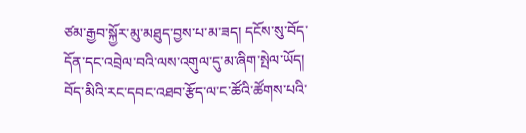ཙམ་རྒྱབ་སྐྱོར་མུ་མཐུད་བྱས་པ་མ་ཟད། དངོས་སུ་བོད་དོན་དང་འབྲེལ་བའི་ལས་འགུལ་དུ་མ་ཞིག་སྤེལ་ཡོད། བོད་མིའི་རང་དབང་འཐབ་རྩོད་ལ་ང་ཚོའི་ཚོགས་པའི་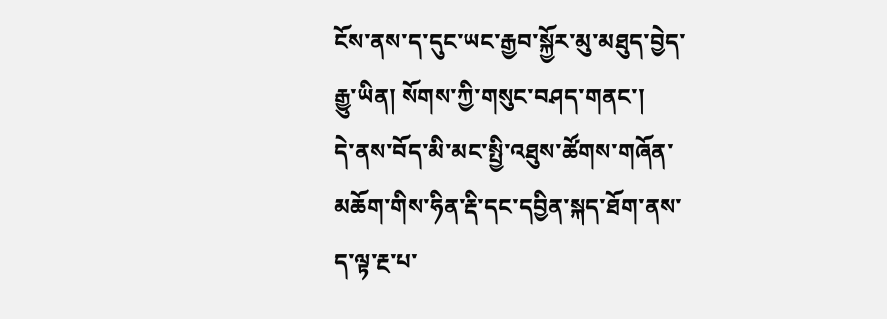ངོས་ནས་ད་དུང་ཡང་རྒྱབ་སྐྱོར་མུ་མཐུད་བྱེད་རྒྱུ་ཡིན། སོགས་ཀྱི་གསུང་བཤད་གནང་།
དེ་ནས་བོད་མི་མང་སྤྱི་འཐུས་ཚོགས་གཞོན་མཆོག་གིས་ཧིན་རྡི་དང་དབྱིན་སྐད་ཐོག་ནས་ད་ལྟ་རྔ་པ་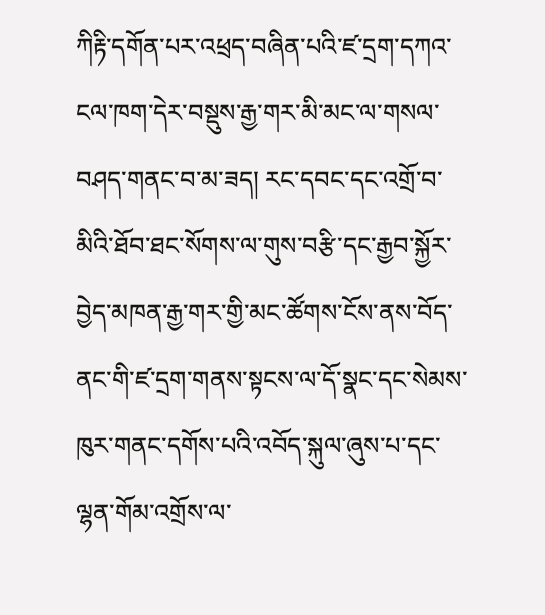ཀིརྟི་དགོན་པར་འཕྲད་བཞིན་པའི་ཛ་དྲག་དཀའ་ངལ་ཁག་དེར་བསྡུས་རྒྱ་གར་མི་མང་ལ་གསལ་བཤད་གནང་བ་མ་ཟད། རང་དབང་དང་འགྲོ་བ་མིའི་ཐོབ་ཐང་སོགས་ལ་གུས་བརྩི་དང་རྒྱབ་སྐྱོར་བྱེད་མཁན་རྒྱ་གར་གྱི་མང་ཚོགས་ངོས་ནས་བོད་ནང་གི་ཛ་དྲག་གནས་སྟངས་ལ་དོ་སྣང་དང་སེམས་ཁུར་གནང་དགོས་པའི་འབོད་སྐུལ་ཞུས་པ་དང་ལྷན་གོམ་འགྲོས་ལ་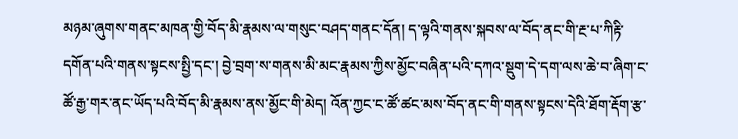མཉམ་ཞུགས་གནང་མཁན་གྱི་བོད་མི་རྣམས་ལ་གསུང་བཤད་གནང་དོན། ད་ལྟའི་གནས་སྐབས་ལ་བོད་ནང་གི་རྔ་པ་ཀིརྟི་དགོན་པའི་གནས་སྟངས་སྤྱི་དང་། བྱེ་བྲག་ས་གནས་མི་མང་རྣམས་ཀྱིས་མྱོང་བཞིན་པའི་དཀའ་སྡུག་དེ་དག་ལས་ཆེ་བ་ཞིག་ང་ཚོ་རྒྱ་གར་ནང་ཡོད་པའི་བོད་མི་རྣམས་ནས་མྱོང་གི་མེད། འོན་ཀྱང་ང་ཚོ་ཚང་མས་བོད་ནང་གི་གནས་སྟངས་དེའི་ཐོག་རྡོག་རྩ་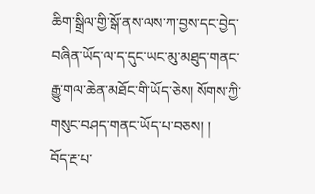ཆིག་སྒྲིལ་གྱི་སྒོ་ནས་ལས་ཀ་བྱས་དང་བྱེད་བཞིན་ཡོད་ལ་ད་དུང་ཡང་མུ་མཐུད་གནང་རྒྱུ་གལ་ཆེན་མཐོང་གི་ཡོད་ཅེས། སོགས་ཀྱི་གསུང་བཤད་གནང་ཡོད་པ་བཅས། །
བོད་རྔ་པ་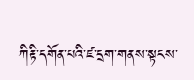ཀིརྟི་དགོན་པའི་ཛ་དྲག་གནས་སྟངས་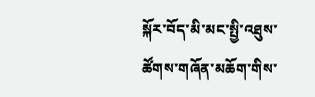སྐོར་བོད་མི་མང་སྤྱི་འཐུས་ཚོགས་གཞོན་མཆོག་གིས་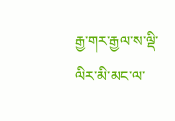རྒྱ་གར་རྒྱལ་ས་ལྡི་ལིར་མི་མང་ལ་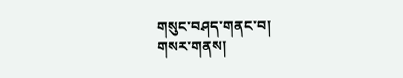གསུང་བཤད་གནང་བ།
གསར་གནས།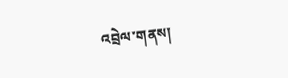འབྲེལ་གནས།